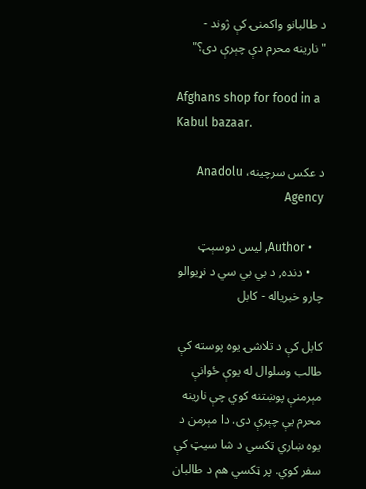د طالبانو واکمنۍ کې ژوند - "نارینه محرم دې چېرې دی؟"

Afghans shop for food in a Kabul bazaar.

د عکس سرچینه، Anadolu Agency

    • Author, لیس دوسېټ
    • دنده, د بي بي سي د نړیوالو چارو خبریاله - کابل

کابل کې د تلاشۍ یوه پوسته کې طالب وسلوال له یوې ځوانې مېرمنې پوښتنه کوي چې نارینه محرم یې چېرې دی. دا مېرمن د یوه ښاري ټکسي د شا سیټ کې سفر کوي. پر ټکسي هم د طالبان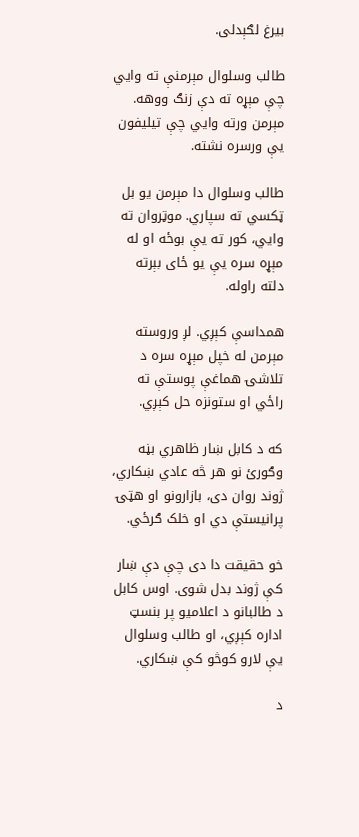بیرغ لګېدلی.

طالب وسلوال مېرمنې ته وایي چې مېړه ته دې زنګ ووهه. مېرمن ورته وایي چې تیلیفون یې ورسره نشته.

طالب وسلوال دا مېرمن یو بل ټکسي ته سپاري. موټروان ته وایي، کور ته یې بوځه او له مېړه سره یې یو ځای بېرته دلته راوله.

همداسې کېږي. لږ وروسته مېرمن له خپل مېړه سره د تلاشۍ هماغې پوستې ته راځي او ستونزه حل کېږي.

که د کابل ښار ظاهري بڼه وګورئ نو هر څه عادي ښکاري، ژوند روان دی،‌ بازارونو او هټۍ پرانیستې دي او خلک ګرځي.

خو حقیقت دا دی چې دې ښار کې ژوند بدل شوی. اوس کابل د طالبانو د اعلامیو پر بنسټ اداره کېږي، او طالب وسلوال یې لارو کوڅو کې ښکاري.

د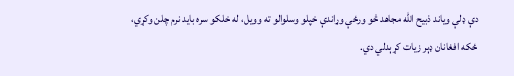دې ډلې ویاند ذبیح الله مجاهد څو ورځې وړاندې خپلو وسلوالو ته وویل، له خلکو سره باید نرم چلن وکړي، ځکه افغانان ډېر زیات کړېدلي دي.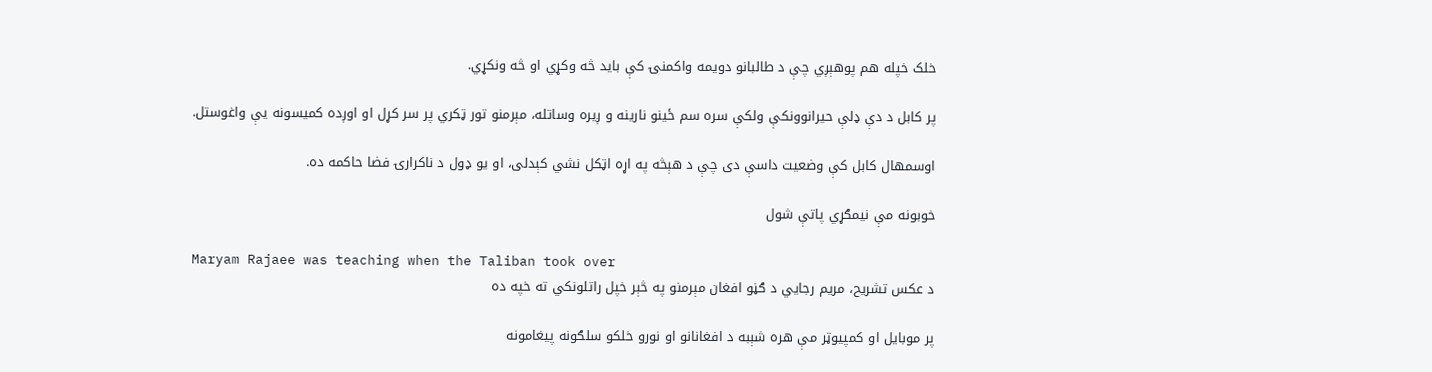خلک خپله هم پوهېږي چې د طالبانو دویمه واکمنۍ کې باید څه وکړي او څه ونکړي.

پر کابل د دې ډلې حیرانوونکې ولکې سره سم ځینو نارینه و ږیره وساتله، مېرمنو تور ټکري پر سر کړل او اوږده کمیسونه یې واغوستل.

اوسمهال کابل کې وضعیت داسې دی چې د هېڅه په اړه اټکل نشي کېدلی، او یو ډول د ناکرارۍ فضا حاکمه ده.

خوبونه مې نیمګړي پاتې شول

Maryam Rajaee was teaching when the Taliban took over
د عکس تشریح، مریم رجایي د ګڼو افغان مېرمنو په څېر خپل راتلونکي ته خپه ده

پر موبایل او کمپیوټر مې هره شېبه د افغانانو او نورو خلکو سلګونه پیغامونه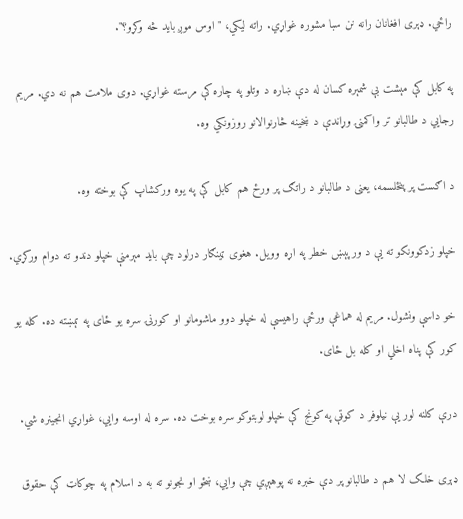راځي. ډېری افغانان رانه نن سبا مشوره غواړي. راته لیکي، "اوس موږ باید څه وکړو؟".

په کابل کې مېشت بې شمېره کسان له دې ښاره د وتلو په چاره کې مرسته غواړي. دوی ملامت هم نه دي. مریم رجایي د طالبانو تر واکمنۍ وړاندې د ښخینه څارنوالانو روزونکي‌ وه.

د اګست پر پنځلسمه، یعنی د طالبانو د راتګ پر ورځ هم کابل کې په یوه ورکشاپ کې بوخته وه.

خپلو زدکوونکو ته یې د ورپېښ خطر په اړه وویل. هغوی ټینګار درلود چې باید مېرمنې خپلو دندو ته دوام ورکړي.

خو داسې ونشول. مریم له هماغې ورځې راهیسې له خپلو دوو ماشومانو او کورنۍ سره یو ځای په تېښته ده. کله یو کور کې پناه اخلي‌ او کله بل ځای.

درې کلنه لور یې نیلوفر د کوټې په کونج کې خپلو لوبتوکو سره بوخت ده. سره له اوسه وایي، غواړي‌ انجینره شي.

ډېری خلک لا هم د طالبانو پر دې خبره نه پوهېږي چې وایي، ښځو او نجونو ته به د اسلام په چوکاټ کې حقوق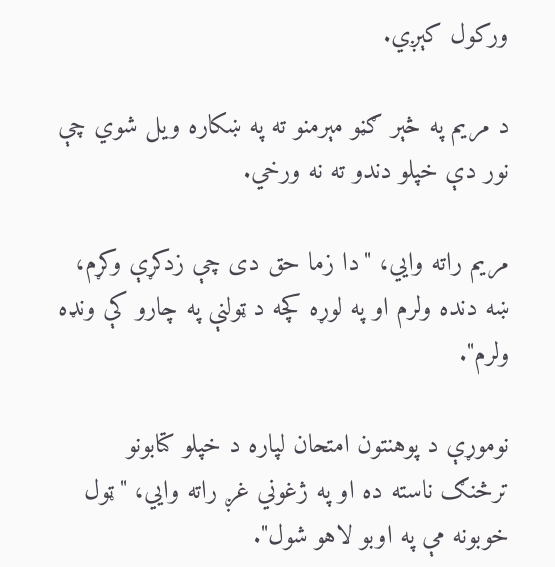ورکول کېږي.

د مریم په څېر ګڼو مېرمنو ته په ښکاره ویل شوي چې نور دې خپلو دندو ته نه ورخي.

مریم راته وایي، "دا زما حق دی چې زدکړې وکړم، ښه دنده ولرم او په لوړه کچه د ټولنې په چارو کې ونډه ولرم".

نوموړې د پوهنتون امتحان لپاره د خپلو کتابونو ترڅنګ ناسته ده او په ژغوني غږ راته وایي، "ټول خوبونه مې په اوبو لاهو شول".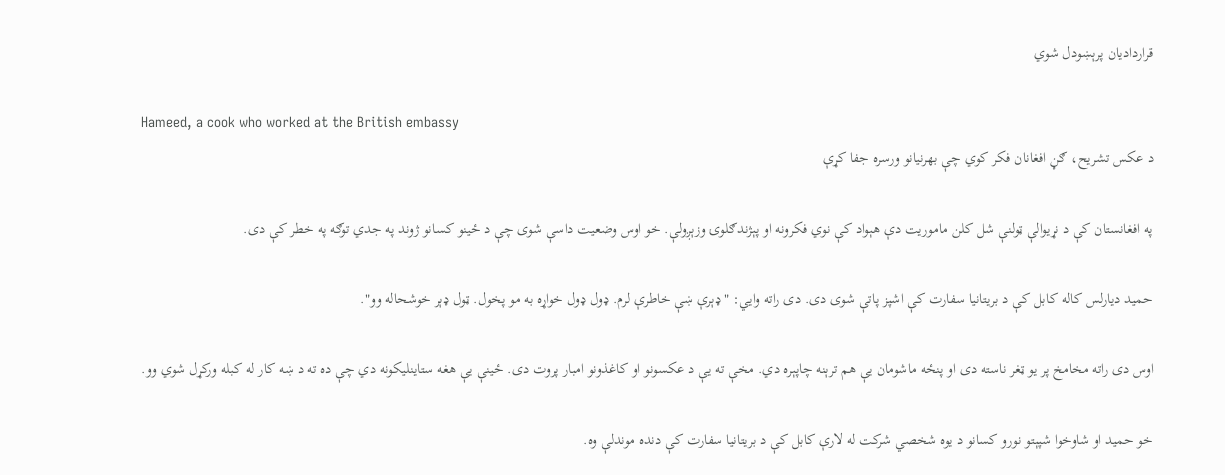قراردادیان پرېښودل شوي

Hameed, a cook who worked at the British embassy
د عکس تشریح، ګڼ افغانان فکر کوي چې بهرنیانو ورسره جفا کړې

په افغانستان کې د نړیوالې ټولنې شل کلن ماموریت دې هېواد کې نوي فکرونه او پېژندګلوۍ وزېږولې. خو اوس وضعیت داسې شوی چې د ځینو کسانو ژوند په جدي توګه په خطر کې دی.

حمید دیارلس کاله کابل کې د بریتانیا سفارت کې اشپز پاتې شوی دی. دی راته وایي: "ډېرې ښې خاطرې لرم. ډول ډول خواړه به مو پخول. ټول ډېر خوشحاله وو".

اوس دی راته مخامخ پر یو ټغر ناسته دی او پنځه ماشومان یې هم ترېنه چاپېره دي. مخې ته یې د عکسونو او کاغذونو امبار پروت دی. ځینې یې هغه ستاینلیکونه دي چې ده ته د ښه کار له کبله ورکړل شوي وو.

خو حمید او شاوخوا شپېتو نورو کسانو د یوه شخصي شرکت له لارې کابل کې د بریتانیا سفارت کې دنده موندلې وه.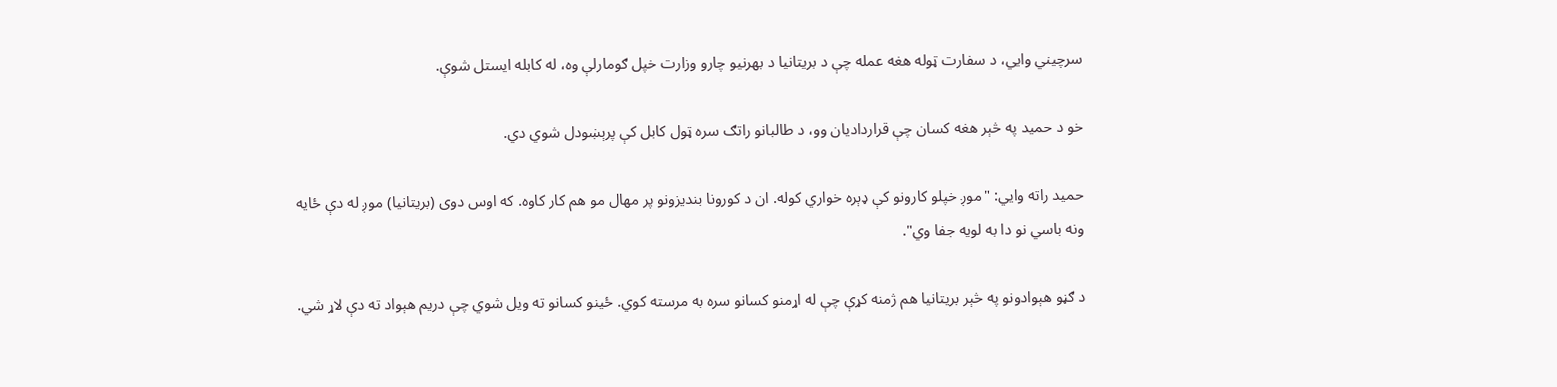سرچیني وایي، د سفارت ټوله هغه عمله چې د بریتانیا د بهرنیو چارو وزارت خپل ګومارلې وه، له کابله ایستل شوې.

خو د حمید په څېر هغه کسان چې قراردادیان وو، د طالبانو راتګ سره ټول کابل کې پرېښودل شوي دي.

حمید راته وایي: "موږ خپلو کارونو کې ډېره خواري کوله. ان د کورونا بندیزونو پر مهال مو هم کار کاوه. که اوس دوی (بریتانیا) موږ له دې ځایه ونه باسي نو دا به لویه جفا وي".

د ګڼو هېوادونو په څېر بریتانیا هم ژمنه کړې چې له اړمنو کسانو سره به مرسته کوي. ځینو کسانو ته ویل شوي چې دریم هېواد ته دې لاړ شي.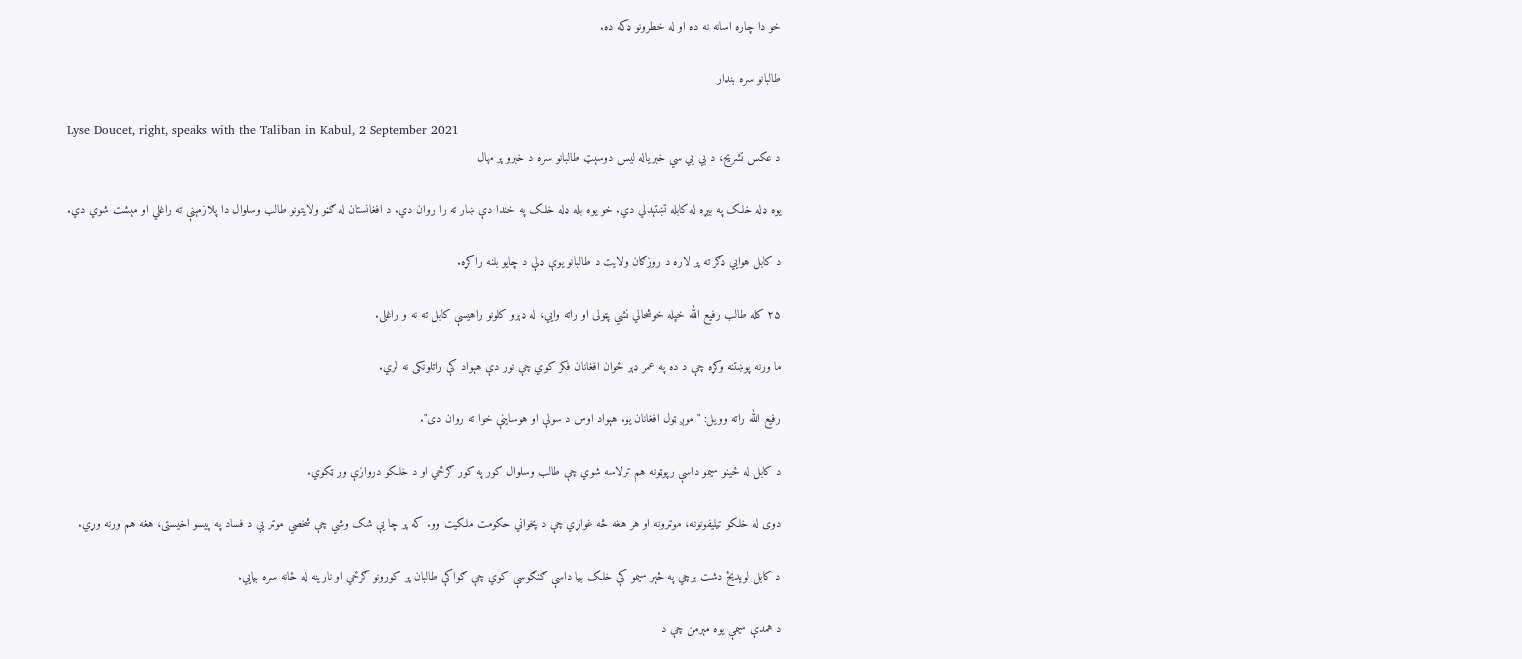خو دا چاره اسانه نه ده او له خطرونو ډکه ده.

طالبانو سره بنډار

Lyse Doucet, right, speaks with the Taliban in Kabul, 2 September 2021
د عکس تشریح، د بي بي سي خبریاله لیس دوسېټ طالبانو سره د خبرو پر مهال

یوه ډله خلک په بیړه له کابله تښتېدلي دي. خو یوه بله ډله خلک په خندا دې ښار ته را روان دي. د افغانستان له ګڼو ولایتونو طالب وسلوال دا پلازمېنې ته راغلي او مېشت شوي دي.

د کابل هوایي ډګر ته پر لاره د روزګان ولایت د طالبانو یوې ډلې د چایو بلنه راکړه.

۲۵ کله طالب رفیع الله خپله خوشحالي نشي پټولی او راته وایي، له ډېرو کلونو راهیسې کابل ته نه و راغلی.

ما ورنه پوښتنه وکړه چې د ده په عمر ډېر ځوان افغانان فکر کوي چې نور دې هېواد کې راتلونکی نه لري.

رفیع الله راته وویل: "موږ ټول افغانان یو. هېواد اوس د سولې او هوساینې خوا ته روان دی".

د کابل له ځینو سیمو داسې رپوټونه هم ترلاسه شوي چې طالب وسلوال کور په کور ګرځي او د خلکو دروازې ور ټکوي.

دوی له خلکو تیلیفونونه، موټرونه او هر هغه څه غواړي چې د پخواني حکومت ملکیت وو. که پر چا یې شک وشي چې شخصي موټر یې د فساد په پیسو اخیستی، هغه هم ورنه وړي.

د کابل لویدیځ دشت برچي په څېر سیمو کې خلک بیا داسې ګنګوسې کوي چې ګواکې طالبان پر کورونو ګرځي او نارینه له ځانه سره بیایي.

د همدې سیمې یوه مېرمن چې د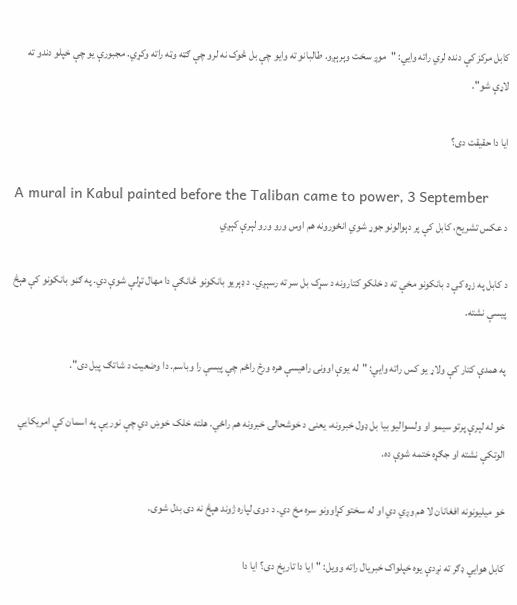کابل مرکز کې دنده لري راته وایي: "موږ سخت وېرېږو. طالبانو ته وایو چې بل څوک نه لرو چې ګټه وټه راته وکړي. مجبورې یو چې خپلو دندو ته لاړې شو".

ایا دا حقیقت دی؟

A mural in Kabul painted before the Taliban came to power, 3 September
د عکس تشریح، کابل کې پر دېوالونو جوړ شوي انځورونه هم اوس ورو ورو لېرې کېږي

د کابل په زړه کې د بانکونو مخې ته د خلکو کتارونه د سړک بل سر ته رسېږي. د ډېریو بانکونو څانګې دا مهال تړلې شوې دي. په ګڼو بانکونو کې هېڅ پیسې نشته.

په همدې کتار کې ولاړ یو کس راته وایي: "له یوې اوونۍ راهیسې هره ورځ راځم چې پیسې را وباسم. دا وضعیت د شاتګ پیل دی".

خو له لېرې پرتو سیمو او ولسوالیو بیا بل ډول خبرونه، یعنی د خوشحالۍ خبرونه هم راځي. هلته خلک خوښ دي چې نور یې په اسمان کې امریکایي الوتکې نشته او جګړه ختمه شوې ده.

خو میلیونونه افغانان لا هم وږي دي او له سختو کړاوونو سره مخ دي. د دوی لپاره ژوند هېڅ نه دی بدل شوی.

کابل هوایي ډګر ته نږدې یوه خپلواک خبریال راته وویل: "ایا دا تاریخ دی؟ ایا دا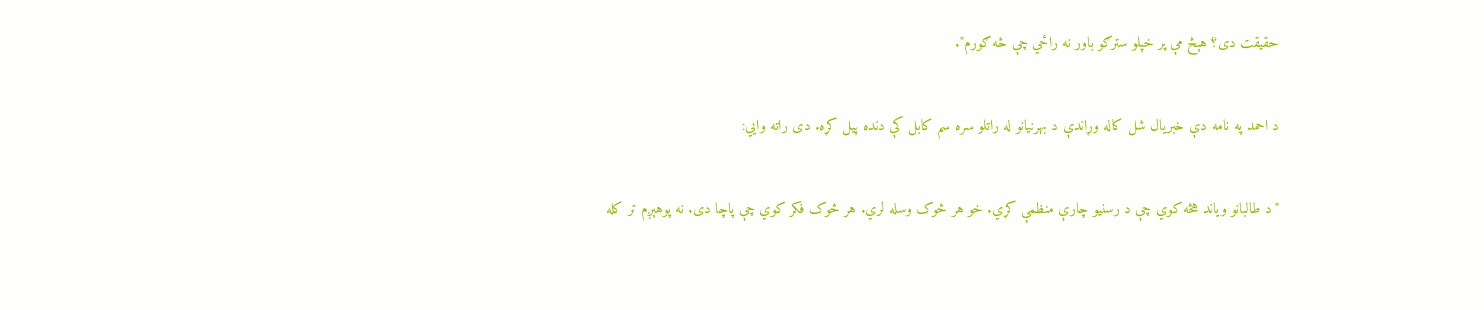حقیقت دی؟ هېڅ‌ مې پر خپلو سترګو باور نه راځي چې څه ګورم".

د احمد په نامه دې خبریال شل کاله وړاندې د بهرنیانو له راتلو سره سم کابل کې دنده پیل کړه. دی راته وایي:

"د طالبانو ویاند هڅه کوي چې د رسنیو چارې منظمې کړي. خو هر څوک وسله لري. هر څوک فکر کوي چې پاچا دی. نه پوهېږم تر کله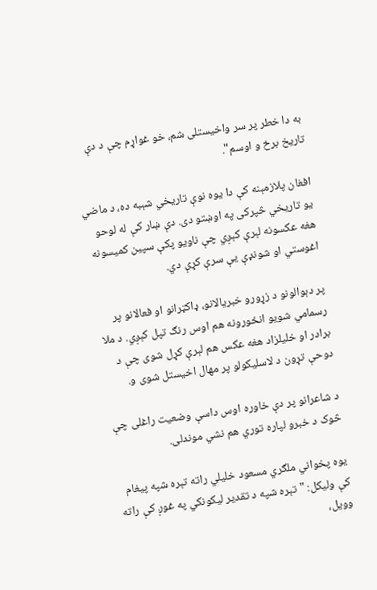به دا خطر پر سر واخیستلی شم،‌ خو غواړم چې د دې تاریخ برخ و اوسم".

افغان پلازمېنه کې دا یوه نوې تاریخي شېبه ده، د ماضي یو تاریخي څپرکی په اوښتو دی. دې ښار کې له لوحو هغه عکسونه لېرې کېږي چې ناویو پکې سپین کمیسونه اغوستي او شونډې یې سرې کړې دي.

پر دېوالونو د زړورو خبریالانو، ډاکټرانو او فعالانو پر رسمامي شويو انځورونه هم اوس رنګ تپل کېږي. د ملا برادر او خلیلزاد هغه عکس هم لېرې کړل شوی چې د دوحې تړون د لاسلیکولو پر مهال اخیستل شوی و.

د شاعرانو پر دې خاوره اوس داسې وضعیت راغلی چې څوک د خبرو لپاره توري هم نشي موندلی.

یوه پخواني ملګري مسعود خلیلي راته تېره شپه پیغام کې ولیکل: "تېره شپه د تقدیر لیکونکي په غوږ کې راته وویل،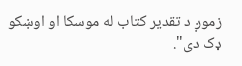زموږ د تقدیر کتاب له موسکا او اوښکو ډک دی".